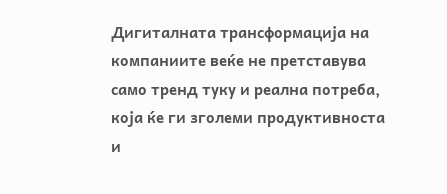Дигиталната трансформација на компаниите веќе не претставува само тренд туку и реална потреба, која ќе ги зголеми продуктивноста и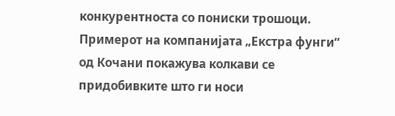конкурентноста со пониски трошоци. Примерот на компанијата „Екстра фунги“ од Кочани покажува колкави се придобивките што ги носи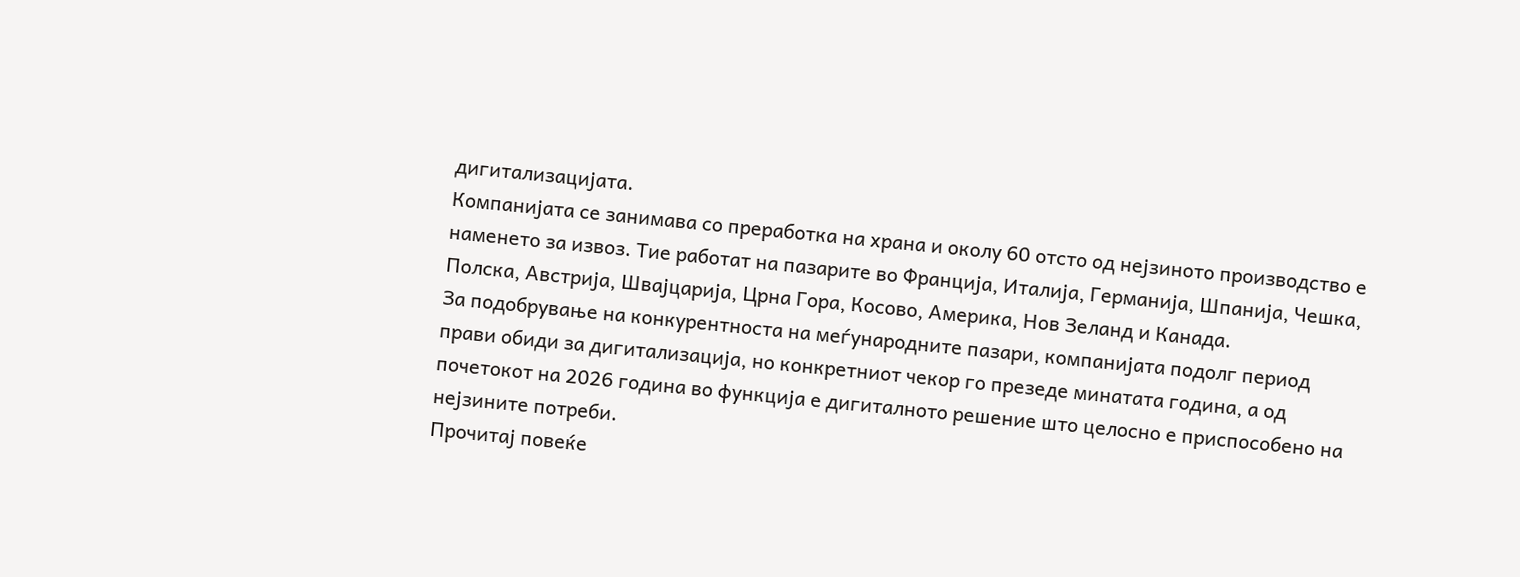дигитализацијата.
Компанијата се занимава со преработка на храна и околу 60 отсто од нејзиното производство е наменето за извоз. Тие работат на пазарите во Франција, Италија, Германија, Шпанија, Чешка, Полска, Австрија, Швајцарија, Црна Гора, Косово, Америка, Нов Зеланд и Канада.
За подобрување на конкурентноста на меѓународните пазари, компанијата подолг период прави обиди за дигитализација, но конкретниот чекор го презеде минатата година, а од почетокот на 2026 година во функција е дигиталното решение што целосно е приспособено на нејзините потреби.
Прочитај повеќе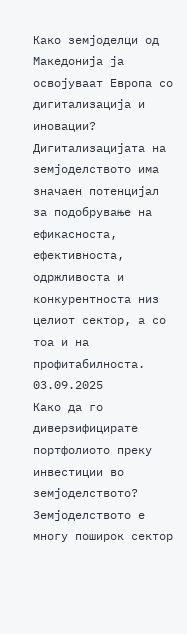Како земјоделци од Македонија ја освојуваат Европа со дигитализација и иновации?
Дигитализацијата на земјоделството има значаен потенцијал за подобрување на ефикасноста, ефективноста, одржливоста и конкурентноста низ целиот сектор, а со тоа и на профитабилноста.
03.09.2025
Како да го диверзифицирате портфолиото преку инвестиции во земјоделството?
Земјоделството е многу поширок сектор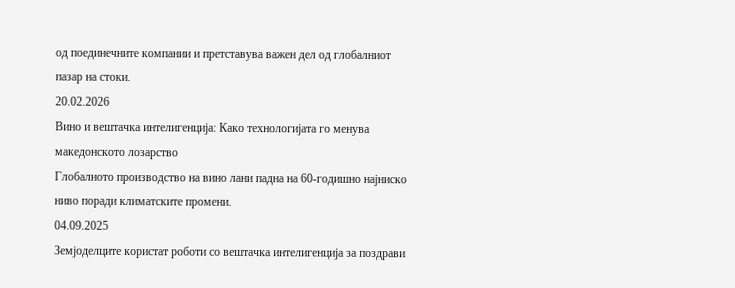од поединечните компании и претставува важен дел од глобалниот пазар на стоки.
20.02.2026
Вино и вештачка интелигенција: Како технологијата го менува македонското лозарство
Глобалното производство на вино лани падна на 60-годишно најниско ниво поради климатските промени.
04.09.2025
Земјоделците користат роботи со вештачка интелигенција за поздрави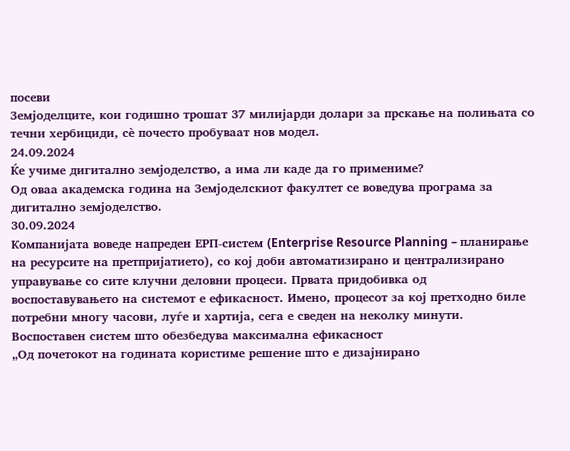посеви
Земјоделците, кои годишно трошат 37 милијарди долари за прскање на полињата со течни хербициди, сè почесто пробуваат нов модел.
24.09.2024
Ќе учиме дигитално земјоделство, а има ли каде да го примениме?
Од оваа академска година на Земјоделскиот факултет се воведува програма за дигитално земјоделство.
30.09.2024
Компанијата воведе напреден EРП-систем (Enterprise Resource Planning – планирање на ресурсите на претпријатието), со кој доби автоматизирано и централизирано управување со сите клучни деловни процеси. Првата придобивка од воспоставувањето на системот е ефикасност. Имено, процесот за кој претходно биле потребни многу часови, луѓе и хартија, сега е сведен на неколку минути.
Воспоставен систем што обезбедува максимална ефикасност
„Од почетокот на годината користиме решение што е дизајнирано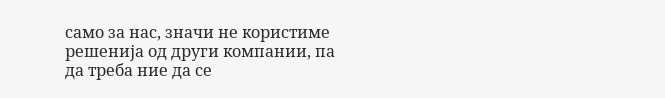само за нас, значи не користиме решенија од други компании, па да треба ние да се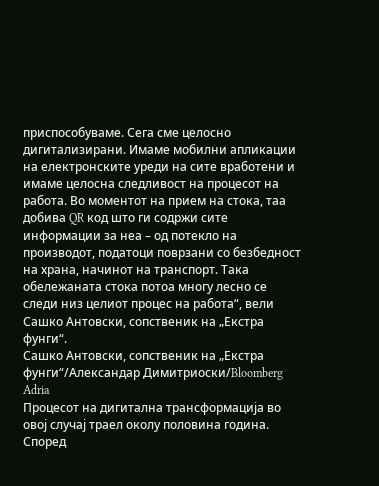приспособуваме. Сега сме целосно дигитализирани. Имаме мобилни апликации на електронските уреди на сите вработени и имаме целосна следливост на процесот на работа. Во моментот на прием на стока, таа добива QR код што ги содржи сите информации за неа – од потекло на производот, податоци поврзани со безбедност на храна, начинот на транспорт. Така обележаната стока потоа многу лесно се следи низ целиот процес на работа“, вели Сашко Антовски, сопственик на „Екстра фунги“.
Сашко Антовски, сопственик на „Екстра фунги“/Александар Димитриоски/Bloomberg Adria
Процесот на дигитална трансформација во овој случај траел околу половина година. Според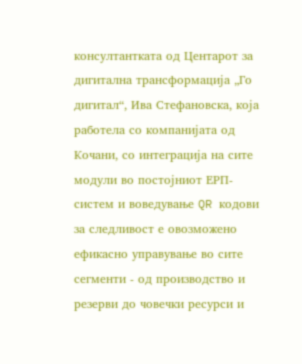консултантката од Центарот за дигитална трансформација „Го дигитал“, Ива Стефановска, која работела со компанијата од Кочани, со интеграција на сите модули во постојниот EРП-систем и воведување QR кодови за следливост е овозможено ефикасно управување во сите сегменти - од производство и резерви до човечки ресурси и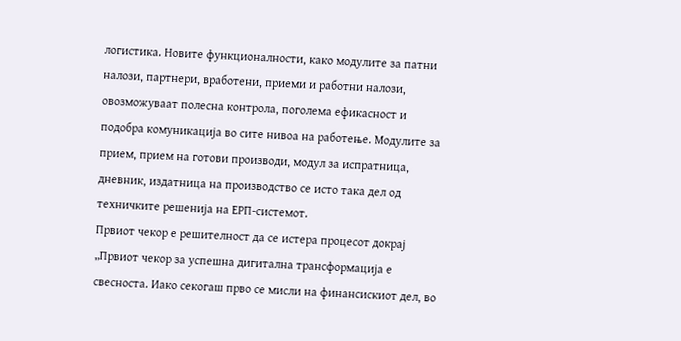логистика. Новите функционалности, како модулите за патни налози, партнери, вработени, приеми и работни налози, овозможуваат полесна контрола, поголема ефикасност и подобра комуникација во сите нивоа на работење. Модулите за прием, прием на готови производи, модул за испратница, дневник, издатница на производство се исто така дел од техничките решенија на ЕРП-системот.
Првиот чекор е решителност да се истера процесот докрај
„Првиот чекор за успешна дигитална трансформација е свесноста. Иако секогаш прво се мисли на финансискиот дел, во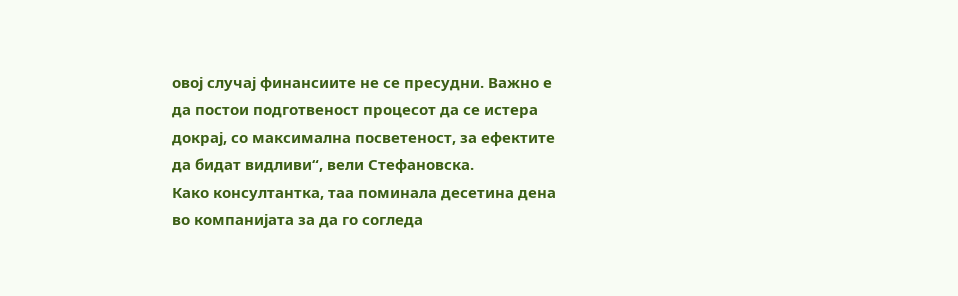овој случај финансиите не се пресудни. Важно е да постои подготвеност процесот да се истера докрај, со максимална посветеност, за ефектите да бидат видливи“, вели Стефановска.
Како консултантка, таа поминала десетина дена во компанијата за да го согледа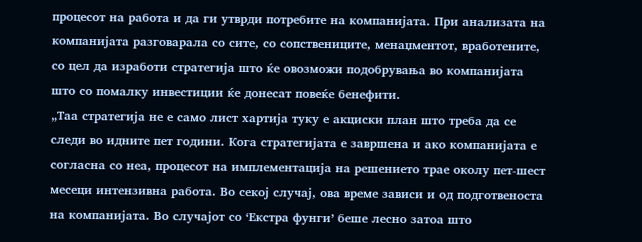процесот на работа и да ги утврди потребите на компанијата. При анализата на компанијата разговарала со сите, со сопствениците, менаџментот, вработените, со цел да изработи стратегија што ќе овозможи подобрувања во компанијата што со помалку инвестиции ќе донесат повеќе бенефити.
„Таа стратегија не е само лист хартија туку е акциски план што треба да се следи во идните пет години. Кога стратегијата е завршена и ако компанијата е согласна со неа, процесот на имплементација на решението трае околу пет-шест месеци интензивна работа. Во секој случај, ова време зависи и од подготвеноста на компанијата. Во случајот со ‘Екстра фунги’ беше лесно затоа што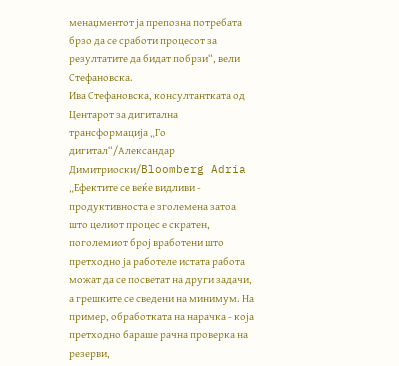менаџментот ја препозна потребата брзо да се сработи процесот за резултатите да бидат побрзи“, вели Стефановска.
Ива Стефановска, консултантката од Центарот за дигитална трансформација „Го дигитал“/Александар Димитриоски/Bloomberg Adria
„Ефектите се веќе видливи - продуктивноста е зголемена затоа што целиот процес е скратен, поголемиот број вработени што претходно ја работеле истата работа можат да се посветат на други задачи, а грешките се сведени на минимум. На пример, обработката на нарачка - која претходно бараше рачна проверка на резерви,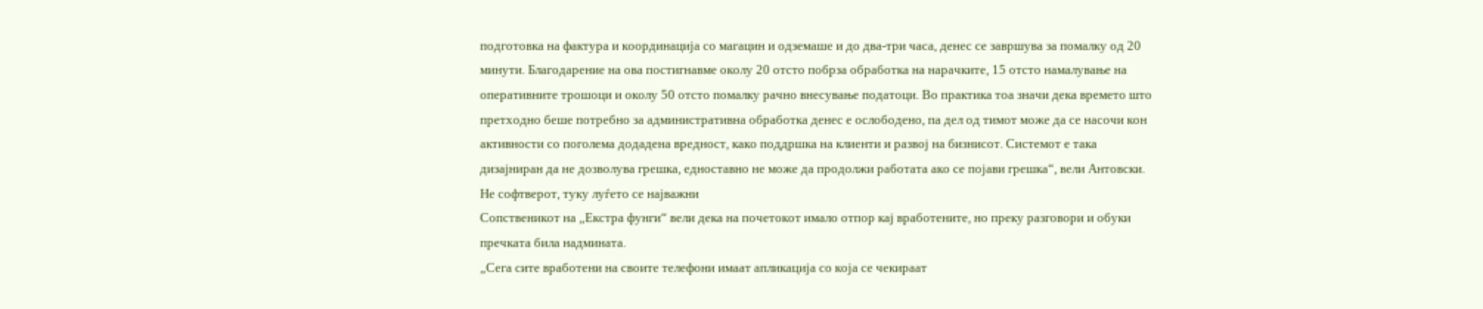подготовка на фактура и координација со магацин и одземаше и до два-три часа, денес се завршува за помалку од 20 минути. Благодарение на ова постигнавме околу 20 отсто побрза обработка на нарачките, 15 отсто намалување на оперативните трошоци и околу 50 отсто помалку рачно внесување податоци. Во практика тоа значи дека времето што претходно беше потребно за административна обработка денес е ослободено, па дел од тимот може да се насочи кон активности со поголема додадена вредност, како поддршка на клиенти и развој на бизнисот. Системот е така дизајниран да не дозволува грешка, едноставно не може да продолжи работата ако се појави грешка“, вели Антовски.
Не софтверот, туку луѓето се најважни
Сопственикот на „Екстра фунги“ вели дека на почетокот имало отпор кај вработените, но преку разговори и обуки пречката била надмината.
„Сега сите вработени на своите телефони имаат апликација со која се чекираат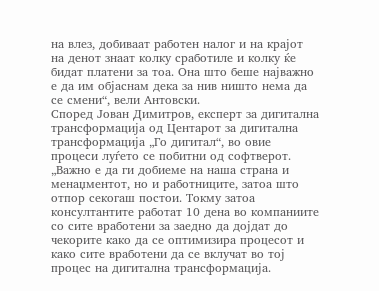на влез, добиваат работен налог и на крајот на денот знаат колку сработиле и колку ќе бидат платени за тоа. Она што беше најважно е да им објаснам дека за нив ништо нема да се смени“, вели Антовски.
Според Јован Димитров, експерт за дигитална трансформација од Центарот за дигитална трансформација „Го дигитал“, во овие процеси луѓето се побитни од софтверот.
„Важно е да ги добиеме на наша страна и менаџментот, но и работниците, затоа што отпор секогаш постои. Токму затоа консултантите работат 10 дена во компаниите со сите вработени за заедно да дојдат до чекорите како да се оптимизира процесот и како сите вработени да се вклучат во тој процес на дигитална трансформација.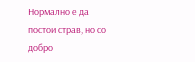Нормално е да постои страв, но со добро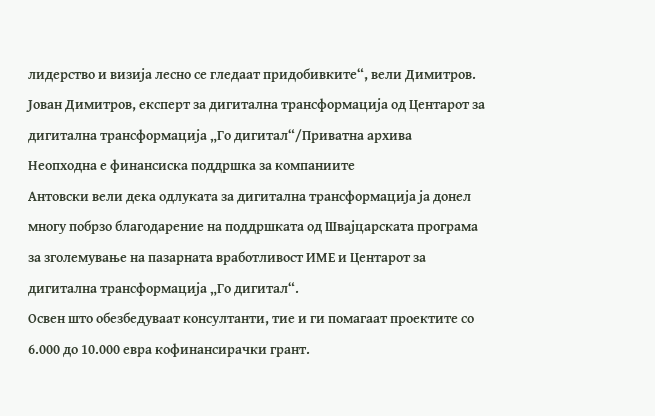лидерство и визија лесно се гледаат придобивките“, вели Димитров.
Јован Димитров, експерт за дигитална трансформација од Центарот за дигитална трансформација „Го дигитал“/Приватна архива
Неопходна е финансиска поддршка за компаниите
Антовски вели дека одлуката за дигитална трансформација ја донел многу побрзо благодарение на поддршката од Швајцарската програма за зголемување на пазарната вработливост ИМЕ и Центарот за дигитална трансформација „Го дигитал“.
Освен што обезбедуваат консултанти, тие и ги помагаат проектите со 6.000 до 10.000 евра кофинансирачки грант.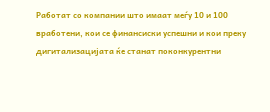Работат со компании што имаат меѓу 10 и 100 вработени, кои се финансиски успешни и кои преку дигитализацијата ќе станат поконкурентни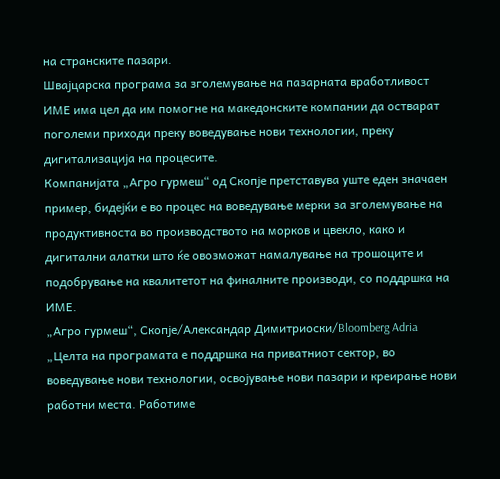на странските пазари.
Швајцарска програма за зголемување на пазарната вработливост ИМЕ има цел да им помогне на македонските компании да остварат поголеми приходи преку воведување нови технологии, преку дигитализација на процесите.
Компанијата „Агро гурмеш“ од Скопје претставува уште еден значаен пример, бидејќи е во процес на воведување мерки за зголемување на продуктивноста во производството на морков и цвекло, како и дигитални алатки што ќе овозможат намалување на трошоците и подобрување на квалитетот на финалните производи, со поддршка на ИМЕ.
„Агро гурмеш“, Скопје/Александар Димитриоски/Bloomberg Adria
„Целта на програмата е поддршка на приватниот сектор, во воведување нови технологии, освојување нови пазари и креирање нови работни места. Работиме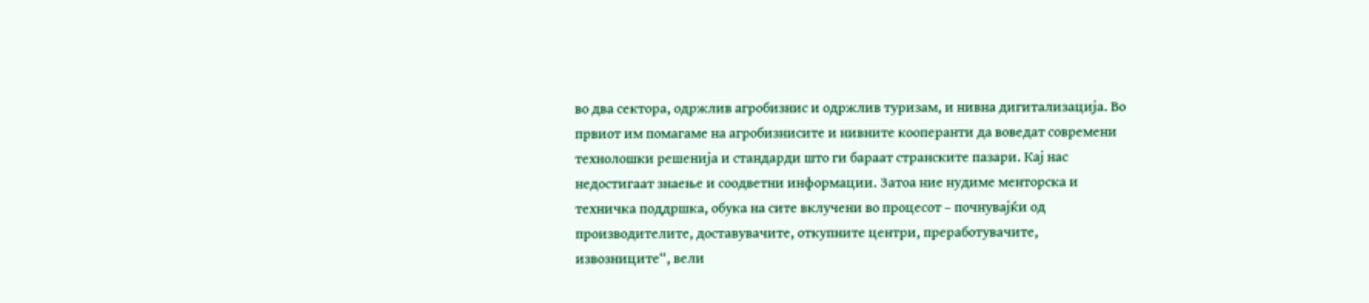во два сектора, одржлив агробизнис и одржлив туризам, и нивна дигитализација. Во првиот им помагаме на агробизнисите и нивните кооперанти да воведат современи технолошки решенија и стандарди што ги бараат странските пазари. Кај нас недостигаат знаење и соодветни информации. Затоа ние нудиме менторска и техничка поддршка, обука на сите вклучени во процесот – почнувајќи од производителите, доставувачите, откупните центри, преработувачите, извозниците“, вели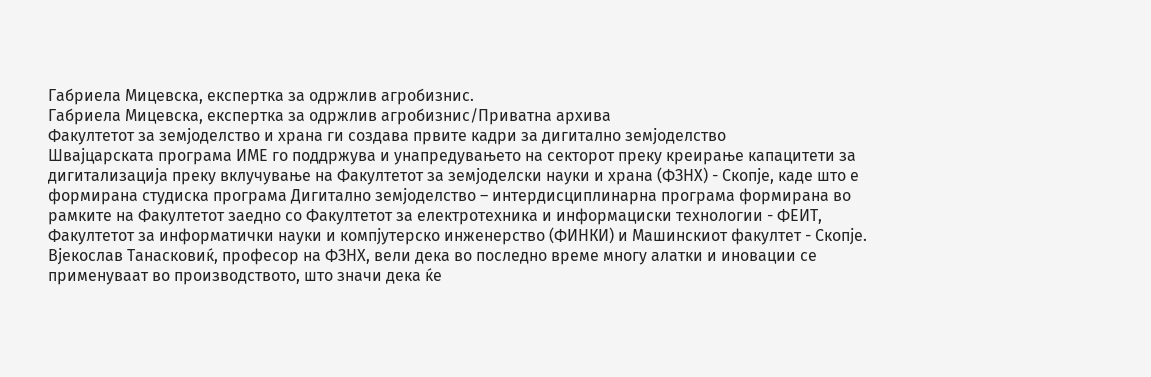Габриела Мицевска, експертка за одржлив агробизнис.
Габриела Мицевска, експертка за одржлив агробизнис/Приватна архива
Факултетот за земјоделство и храна ги создава првите кадри за дигитално земјоделство
Швајцарската програма ИМЕ го поддржува и унапредувањето на секторот преку креирање капацитети за дигитализација преку вклучување на Факултетот за земјоделски науки и храна (ФЗНХ) - Скопје, каде што е формирана студиска програма Дигитално земјоделство – интердисциплинарна програма формирана во рамките на Факултетот заедно со Факултетот за електротехника и информациски технологии - ФЕИТ, Факултетот за информатички науки и компјутерско инженерство (ФИНКИ) и Машинскиот факултет - Скопје.
Вјекослав Танасковиќ, професор на ФЗНХ, вели дека во последно време многу алатки и иновации се применуваат во производството, што значи дека ќе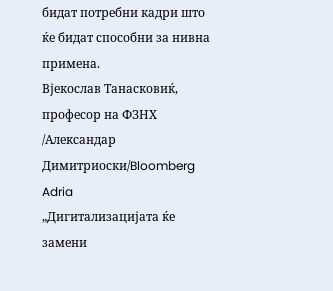бидат потребни кадри што ќе бидат способни за нивна примена.
Вјекослав Танасковиќ, професор на ФЗНХ /Александар Димитриоски/Bloomberg Adria
„Дигитализацијата ќе замени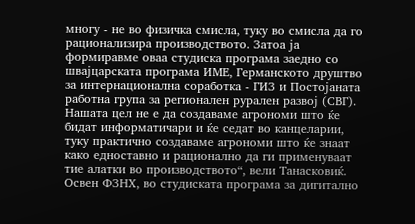многу - не во физичка смисла, туку во смисла да го рационализира производството. Затоа ја формиравме оваа студиска програма заедно со швајцарската програма ИМЕ, Германското друштво за интернационална соработка - ГИЗ и Постојаната работна група за регионален рурален развој (СВГ). Нашата цел не е да создаваме агрономи што ќе бидат информатичари и ќе седат во канцеларии, туку практично создаваме агрономи што ќе знаат како едноставно и рационално да ги применуваат тие алатки во производството“, вели Танасковиќ.
Освен ФЗНХ, во студиската програма за дигитално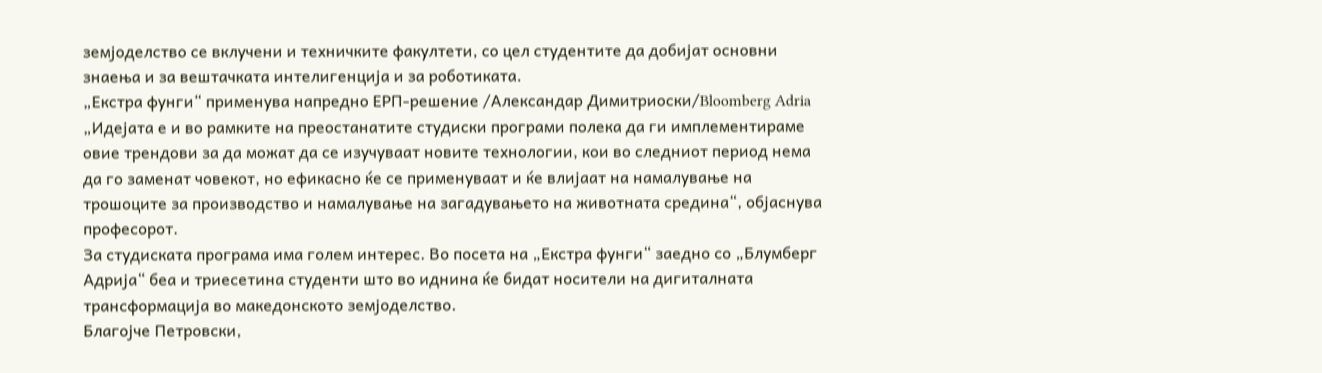земјоделство се вклучени и техничките факултети, со цел студентите да добијат основни знаења и за вештачката интелигенција и за роботиката.
„Екстра фунги“ применува напредно ЕРП-решение /Александар Димитриоски/Bloomberg Adria
„Идејата е и во рамките на преостанатите студиски програми полека да ги имплементираме овие трендови за да можат да се изучуваат новите технологии, кои во следниот период нема да го заменат човекот, но ефикасно ќе се применуваат и ќе влијаат на намалување на трошоците за производство и намалување на загадувањето на животната средина“, објаснува професорот.
За студиската програма има голем интерес. Во посета на „Екстра фунги“ заедно со „Блумберг Адрија“ беа и триесетина студенти што во иднина ќе бидат носители на дигиталната трансформација во македонското земјоделство.
Благојче Петровски,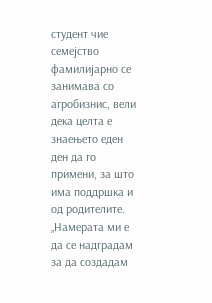студент чие семејство фамилијарно се занимава со агробизнис, вели дека целта е знаењето еден ден да го примени, за што има поддршка и од родителите.
„Намерата ми е да се надградам за да создадам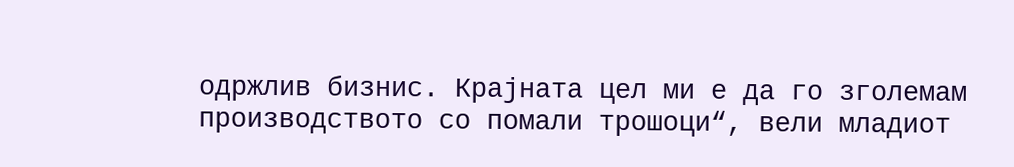одржлив бизнис. Крајната цел ми е да го зголемам производството со помали трошоци“, вели младиот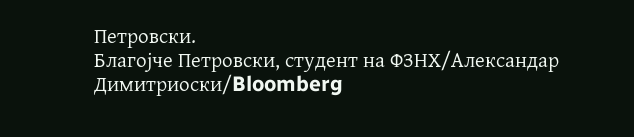Петровски.
Благојче Петровски, студент на ФЗНХ/Александар Димитриоски/Bloomberg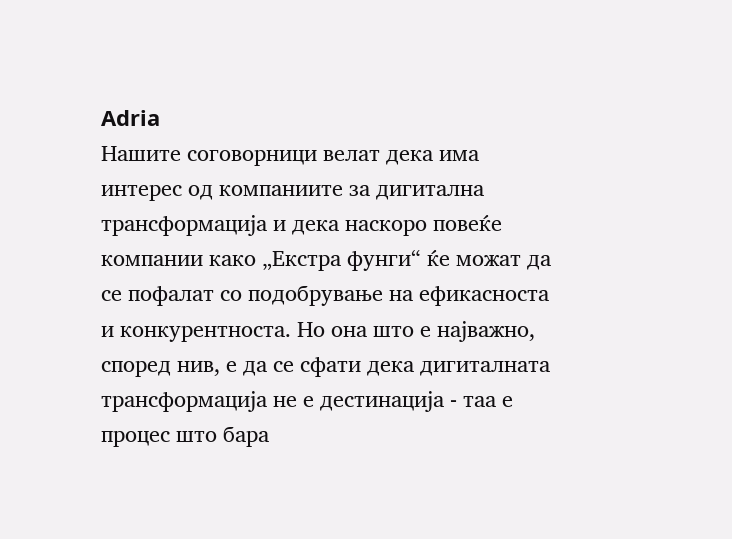Adria
Нашите соговорници велат дека има интерес од компаниите за дигитална трансформација и дека наскоро повеќе компании како „Екстра фунги“ ќе можат да се пофалат со подобрување на ефикасноста и конкурентноста. Но она што е најважно, според нив, е да се сфати дека дигиталната трансформација не е дестинација - таа е процес што бара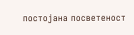постојана посветеност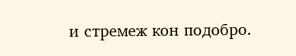и стремеж кон подобро.